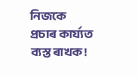নিজকে প্ৰচাৰ কাৰ্য্যত ব্যস্ত ৰাখক!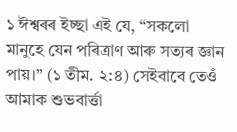১ ঈশ্বৰৰ ইচ্ছা এই যে, “সকলো মানুহে যেন পৰিত্ৰাণ আৰু সত্যৰ জ্ঞান পায়।” (১ তীম. ২:৪) সেইবাবে তেওঁ আমাক শুভবাৰ্ত্তা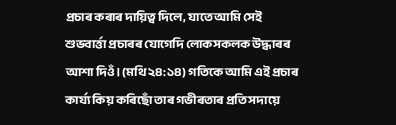প্ৰচাৰ কৰাৰ দায়িত্ব দিলে, যাতে আমি সেই শুভবাৰ্ত্তা প্ৰচাৰৰ যোগেদি লোকসকলক উদ্ধাৰৰ আশা দিওঁ। (মথি ২৪:১৪) গতিকে আমি এই প্ৰচাৰ কাৰ্য্য কিয় কৰিছোঁ তাৰ গভীৰতাৰ প্ৰতি সদায়ে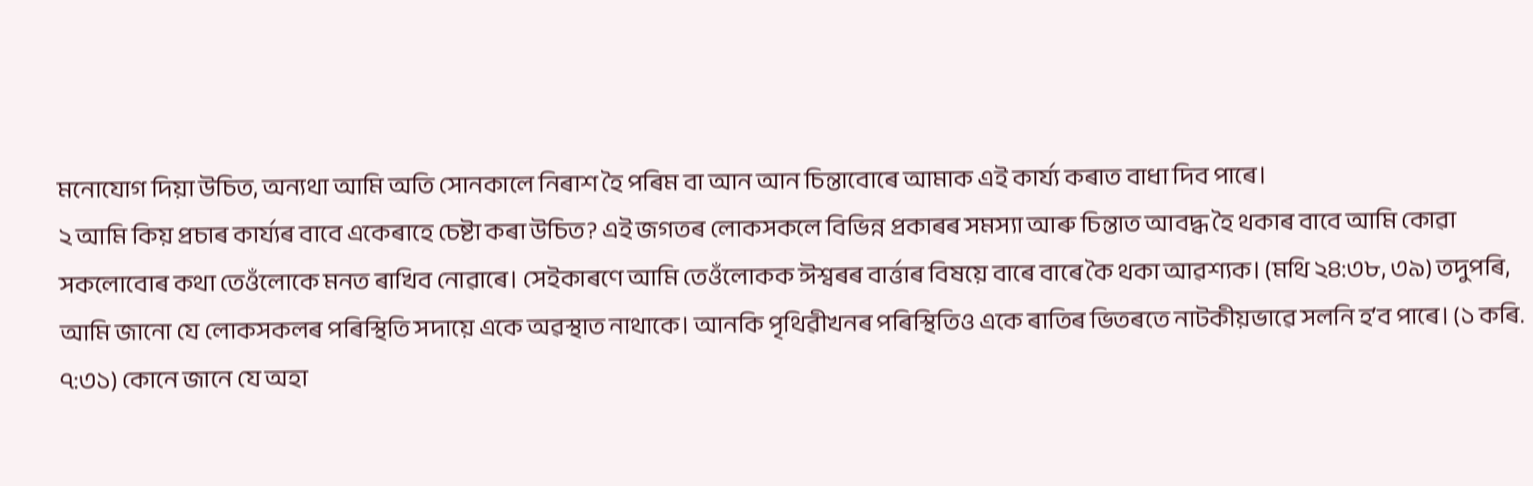মনোযোগ দিয়া উচিত, অন্যথা আমি অতি সোনকালে নিৰাশ হৈ পৰিম বা আন আন চিন্তাবোৰে আমাক এই কাৰ্য্য কৰাত বাধা দিব পাৰে।
২ আমি কিয় প্ৰচাৰ কাৰ্য্যৰ বাবে একেৰাহে চেষ্টা কৰা উচিত? এই জগতৰ লোকসকলে বিভিন্ন প্ৰকাৰৰ সমস্যা আৰু চিন্তাত আবদ্ধ হৈ থকাৰ বাবে আমি কোৱা সকলোবোৰ কথা তেওঁলোকে মনত ৰাখিব নোৱাৰে। সেইকাৰণে আমি তেওঁলোকক ঈশ্বৰৰ বাৰ্ত্তাৰ বিষয়ে বাৰে বাৰে কৈ থকা আৱশ্যক। (মথি ২৪:৩৮, ৩৯) তদুপৰি, আমি জানো যে লোকসকলৰ পৰিস্থিতি সদায়ে একে অৱস্থাত নাথাকে। আনকি পৃথিৱীখনৰ পৰিস্থিতিও একে ৰাতিৰ ভিতৰতে নাটকীয়ভাৱে সলনি হʼব পাৰে। (১ কৰি. ৭:৩১) কোনে জানে যে অহা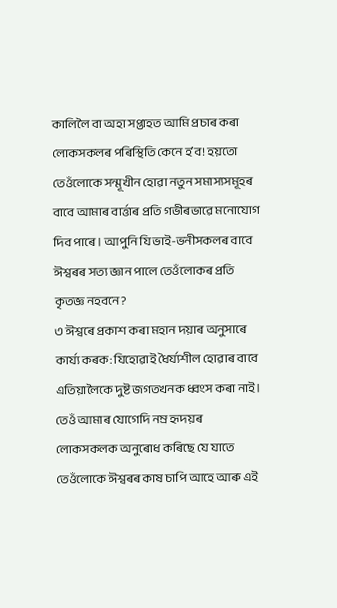কালিলৈ বা অহা সপ্তাহত আমি প্ৰচাৰ কৰা লোকসকলৰ পৰিস্থিতি কেনে হʼব! হয়তো তেওঁলোকে সন্মূখীন হোৱা নতুন সমাস্যসমূহৰ বাবে আমাৰ বাৰ্ত্তাৰ প্ৰতি গভীৰভাৱে মনোযোগ দিব পাৰে। আপুনি যি ভাই-ভনীসকলৰ বাবে ঈশ্বৰৰ সত্য জ্ঞান পালে তেওঁলোকৰ প্ৰতি কৃতজ্ঞ নহবনে?
৩ ঈশ্বৰে প্ৰকাশ কৰা মহান দয়াৰ অনুসাৰে কাৰ্য্য কৰক: যিহোৱাই ধৈৰ্য্যশীল হোৱাৰ বাবে এতিয়ালৈকে দুষ্ট জগতখনক ধ্বংস কৰা নাই। তেওঁ আমাৰ যোগেদি নম্ৰ হৃদয়ৰ লোকসকলক অনুৰোধ কৰিছে যে যাতে তেওঁলোকে ঈশ্বৰৰ কাষ চাপি আহে আৰু এই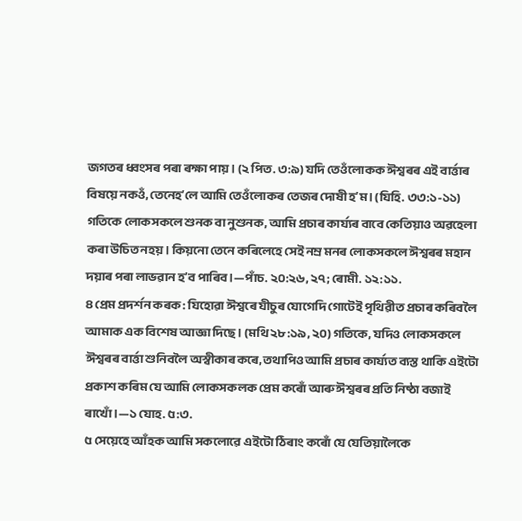জগতৰ ধ্বংসৰ পৰা ৰক্ষা পায়। (২ পিত. ৩:৯) যদি তেওঁলোকক ঈশ্বৰৰ এই বাৰ্ত্তাৰ বিষয়ে নকওঁ, তেনেহʼলে আমি তেওঁলোকৰ তেজৰ দোষী হʼম। (যিহি. ৩৩:১-১১) গতিকে লোকসকলে শুনক বা নুশুনক, আমি প্ৰচাৰ কাৰ্য্যৰ বাবে কেতিয়াও অৱহেলা কৰা উচিত নহয়। কিয়নো তেনে কৰিলেহে সেই নম্ৰ মনৰ লোকসকলে ঈশ্বৰৰ মহান দয়াৰ পৰা লাভৱান হʼব পাৰিব।—পাঁচ. ২০:২৬, ২৭; ৰোমী. ১২:১১.
৪ প্ৰেম প্ৰদৰ্শন কৰক: যিহোৱা ঈশ্বৰে যীচুৰ যোগেদি গোটেই পৃথিৱীত প্ৰচাৰ কৰিবলৈ আমাক এক বিশেষ আজ্ঞা দিছে। (মথি ২৮:১৯, ২০) গতিকে, যদিও লোকসকলে ঈশ্বৰৰ বাৰ্ত্তা শুনিবলৈ অস্বীকাৰ কৰে, তথাপিও আমি প্ৰচাৰ কাৰ্য্যত ব্যস্ত থাকি এইটো প্ৰকাশ কৰিম যে আমি লোকসকলক প্ৰেম কৰোঁ আৰু ঈশ্বৰৰ প্ৰতি নিষ্ঠা বজাই ৰাখোঁ।—১ যোহ. ৫:৩.
৫ সেয়েহে আঁহক আমি সকলোৱে এইটো ঠিৰাং কৰোঁ যে যেতিয়ালৈকে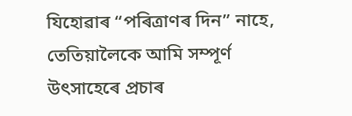যিহোৱাৰ “পৰিত্ৰাণৰ দিন” নাহে, তেতিয়ালৈকে আমি সম্পূৰ্ণ উৎসাহেৰে প্ৰচাৰ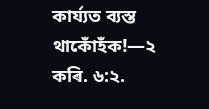কাৰ্য্যত ব্যস্ত থাকোঁহঁক!—২ কৰি. ৬:২.